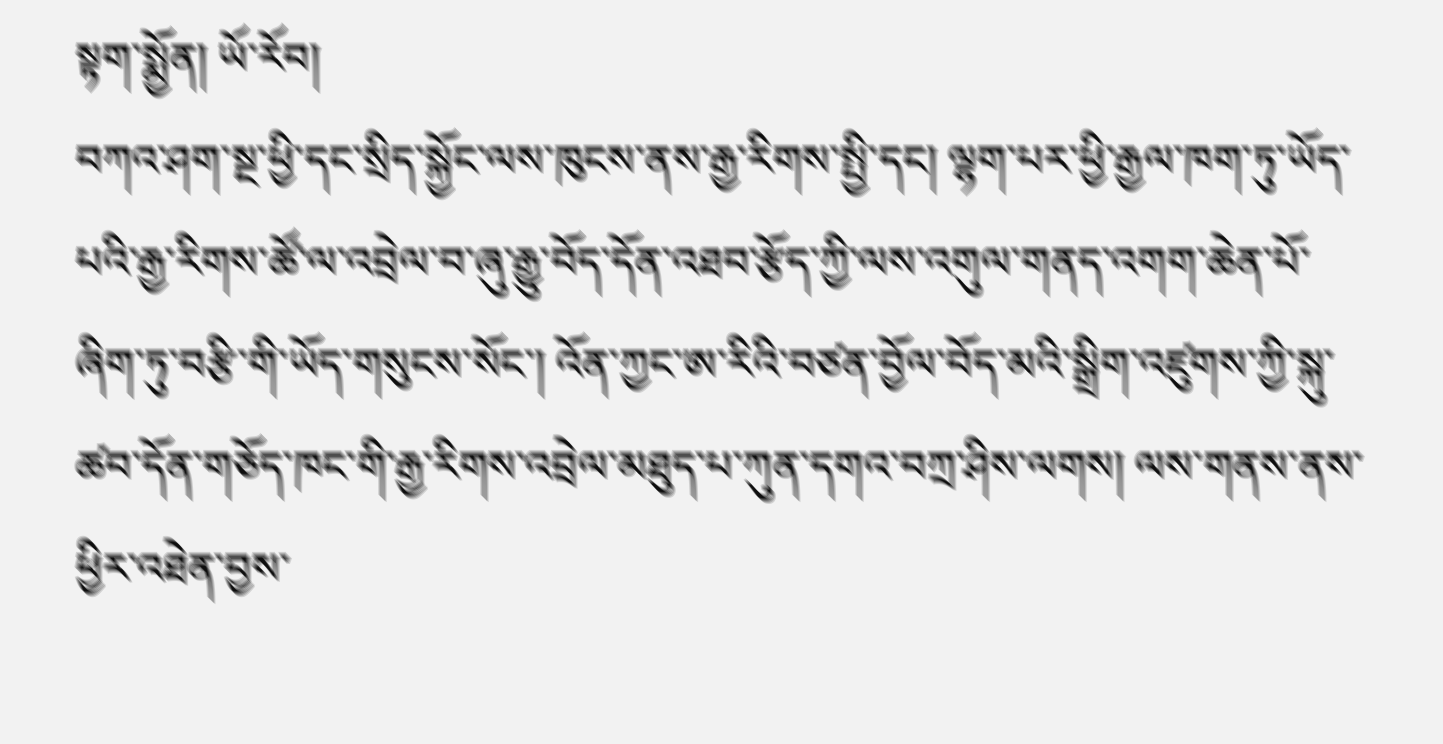སྟག་སྨྱོན། ཡོ་རོབ།
བཀའ་ཤག་སྔ་ཕྱི་དང་སྲིད་སྐྱོང་ལས་ཁུངས་ནས་རྒྱ་རིགས་སྤྱི་དང། ལྷག་པར་ཕྱི་རྒྱལ་ཁག་ཏུ་ཡོད་པའི་རྒྱ་རིགས་ཚོ་ལ་འབྲེལ་བ་ཞུ་རྒྱུ་བོད་དོན་འཐབ་རྩོད་ཀྱི་ལས་འགུལ་གནད་འགག་ཆེན་པོ་ཞིག་ཏུ་བརྩི་གི་ཡོད་གསུངས་སོང་། འོན་ཀྱང་ཨ་རིའི་བཙན་བྱོལ་བོད་མའི་སྒྲིག་འཛུགས་ཀྱི་སྐུ་ཚབ་དོན་གཅོད་ཁང་གི་རྒྱ་རིགས་འབྲེལ་མཐུད་པ་ཀུན་དགའ་བཀྲ་ཤིས་ལགས། ལས་གནས་ནས་ཕྱིར་འཐེན་བྱས་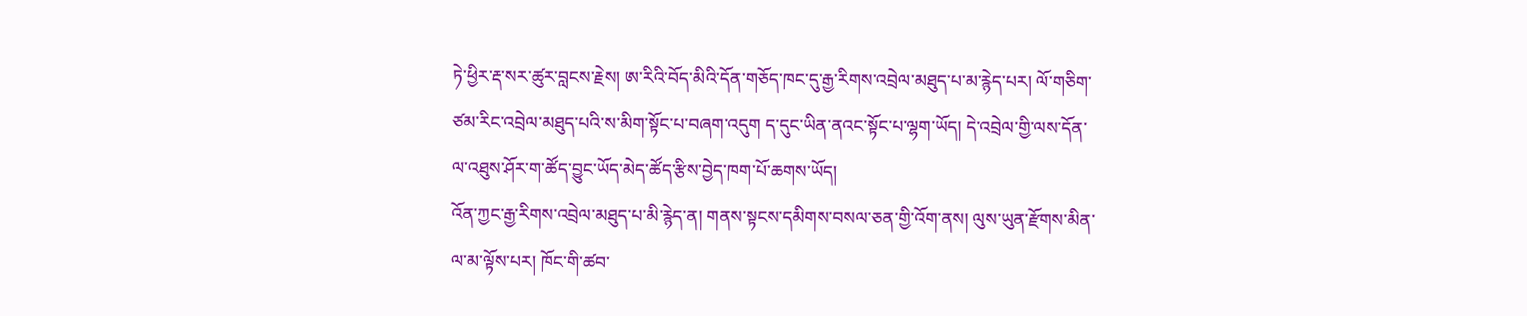ཏེ་ཕྱིར་རྡ་སར་ཚུར་བླངས་རྗེས། ཨ་རིའི་བོད་མིའི་དོན་གཅོད་ཁང་དུ་རྒྱ་རིགས་འབྲེལ་མཐུད་པ་མ་རྙེད་པར། ལོ་གཅིག་ཙམ་རིང་འབྲེལ་མཐུད་པའི་ས་མིག་སྟོང་པ་བཞག་འདུག ད་དུང་ཡིན་ནའང་སྟོང་པ་ལྷག་ཡོད། དེ་འབྲེལ་གྱི་ལས་དོན་ལ་འཐུས་ཤོར་ག་ཚོད་བྱུང་ཡོད་མེད་ཚོད་རྩིས་བྱེད་ཁག་པོ་ཆགས་ཡོད།
འོན་ཀྱང་རྒྱ་རིགས་འབྲེལ་མཐུད་པ་མི་རྙེད་ན། གནས་སྟངས་དམིགས་བསལ་ཅན་གྱི་འོག་ནས། ལུས་ཡུན་རྫོགས་མིན་ལ་མ་ལྟོས་པར། ཁོང་གི་ཚབ་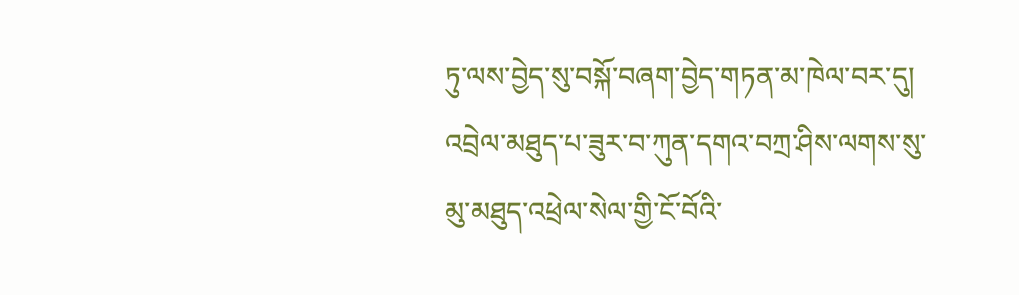ཏུ་ལས་བྱེད་སུ་བསྐོ་བཞག་བྱེད་གཏན་མ་ཁེལ་བར་དུ། འབྲེལ་མཐུད་པ་ཟུར་བ་ཀུན་དགའ་བཀྲ་ཤིས་ལགས་སུ་མུ་མཐུད་འཕྲེལ་སེལ་གྱི་ངོ་བོའི་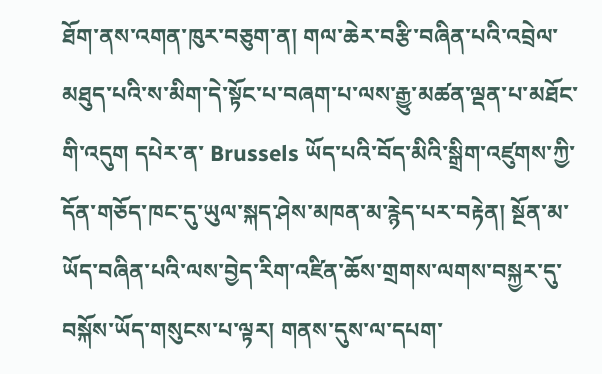ཐོག་ནས་འགན་ཁུར་བཅུག་ན། གལ་ཆེར་བརྩི་བཞིན་པའི་འབྲེལ་མཐུད་པའི་ས་མིག་དེ་སྟོང་པ་བཞག་པ་ལས་རྒྱུ་མཚན་ལྡན་པ་མཐོང་གི་འདུག དཔེར་ན་ Brussels ཡོད་པའི་བོད་མིའི་སྒྲིག་འཛུགས་ཀྱི་དོན་གཅོད་ཁང་དུ་ཡུལ་སྐད་ཤེས་མཁན་མ་རྙེད་པར་བརྟེན། སྔོན་མ་ཡོད་བཞིན་པའི་ལས་བྱེད་རིག་འཛིན་ཆོས་གྲགས་ལགས་བསྐྱར་དུ་བསྐོས་ཡོད་གསུངས་པ་ལྟར། གནས་དུས་ལ་དཔག་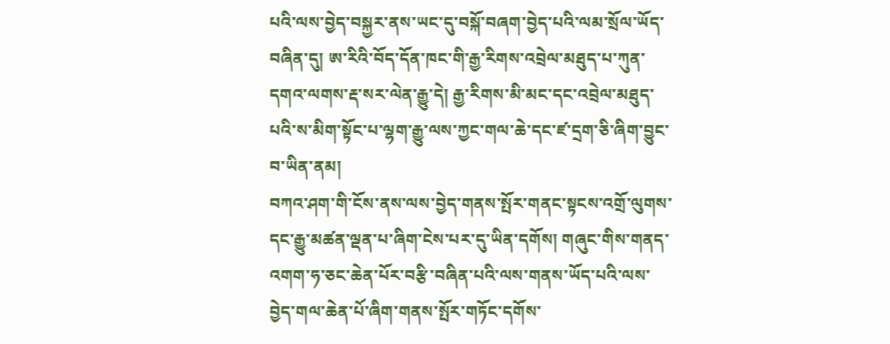པའི་ལས་བྱེད་བསྐྱར་ནས་ཡང་དུ་བསྐོ་བཞག་བྱེད་པའི་ལམ་སྲོལ་ཡོད་བཞིན་དུ། ཨ་རིའི་བོད་དོན་ཁང་གི་རྒྱ་རིགས་འབྲེལ་མཐུད་པ་ཀུན་དགའ་ལགས་རྡ་སར་ལེན་རྒྱུ་དེ། རྒྱ་རིགས་མི་མང་དང་འབྲེལ་མཐུད་པའི་ས་མིག་སྟོང་པ་ལྷག་རྒྱུ་ལས་ཀྱང་གལ་ཆེ་དང་ཛ་དྲག་ཅི་ཞིག་བྱུང་བ་ཡིན་ནམ།
བཀའ་ཤག་གི་ངོས་ནས་ལས་བྱེད་གནས་སྤོར་གནང་སྟངས་འགྲོ་ལུགས་དང་རྒྱུ་མཚན་ལྡན་པ་ཞིག་ངེས་པར་དུ་ཡིན་དགོས། གཞུང་གིས་གནད་འགག་ཧ་ཅང་ཆེན་པོར་བརྩི་བཞིན་པའི་ལས་གནས་ཡོད་པའི་ལས་བྱེད་གལ་ཆེན་པོ་ཞིག་གནས་སྤོར་གཏོང་དགོས་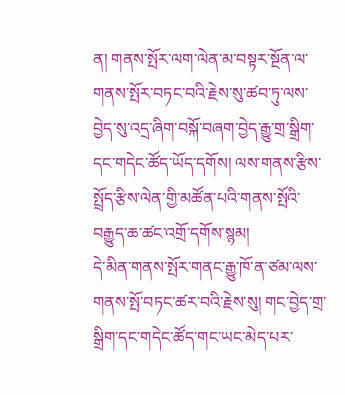ན། གནས་སྤོར་ལག་ལེན་མ་བསྟར་སྔོན་ལ་གནས་སྤོར་བཏང་བའི་རྗེས་སུ་ཚབ་ཏུ་ལས་བྱེད་སུ་འདྲ་ཞིག་བསྐོ་བཞག་བྱེད་རྒྱུ་གྲ་སྒྲིག་དང་གདེང་ཚོད་ཡོད་དགོས། ལས་གནས་རྩིས་སྤྲོད་རྩིས་ལེན་གྱི་མཚོན་པའི་གནས་སྤོའི་བརྒྱུད་ཆ་ཚང་འགྲོ་དགོས་སྙམ།
དེ་མིན་གནས་སྤོར་གནང་རྒྱུ་ཁོ་ན་ཙམ་ལས་གནས་སྤོ་བཏང་ཚར་བའི་རྗེས་སུ། གང་བྱེད་གྲ་སྒྲིག་དང་གདེང་ཚོད་གང་ཡང་མེད་པར་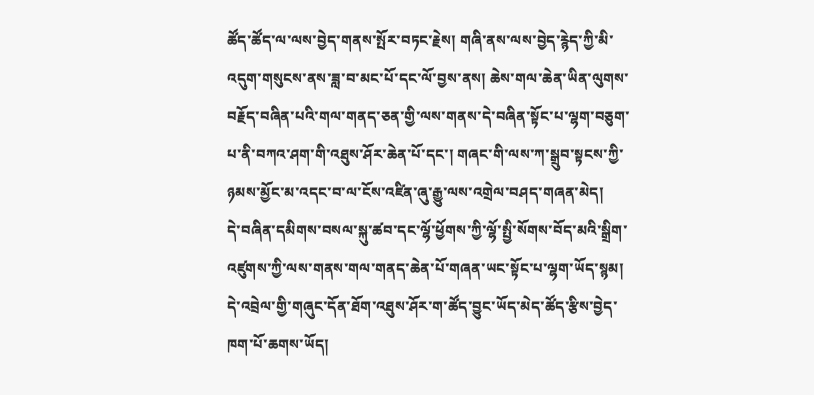ཚོད་ཚོད་ལ་ལས་བྱེད་གནས་སྤོར་བཏང་རྗེས། གཞི་ནས་ལས་བྱེད་རྙེད་ཀྱི་མི་འདུག་གསུངས་ནས་ཟླ་བ་མང་པོ་དང་ལོ་བྱས་ནས། ཆེས་གལ་ཆེན་ཡིན་ལུགས་བརྗོད་བཞིན་པའི་གལ་གནད་ཅན་གྱི་ལས་གནས་དེ་བཞིན་སྟོང་པ་ལྷག་བཅུག་པ་ནི་བཀའ་ཤག་གི་འཐུས་ཤོར་ཆེན་པོ་དང་། གཞང་གི་ལས་ཀ་སྒྲུབ་སྟངས་ཀྱི་ཉམས་མྱོང་མ་འདང་བ་ལ་ངོས་འཛིན་ཞུ་རྒྱུ་ལས་འགྲེལ་བཤད་གཞན་མེད།
དེ་བཞིན་དམིགས་བསལ་སྐུ་ཚབ་དང་ལྷོ་ཕྱོགས་ཀྱི་ལྷོ་སྤྱི་སོགས་བོད་མའི་སྒྲིག་འཛུགས་ཀྱི་ལས་གནས་གལ་གནད་ཆེན་པོ་གཞན་ཡང་སྟོང་པ་ལྷག་ཡོད་སྙམ། དེ་འབྲེལ་གྱི་གཞུང་དོན་ཐོག་འཐུས་ཤོར་ག་ཚོད་བྱུང་ཡོད་མེད་ཚོད་རྩིས་བྱེད་ཁག་པོ་ཆགས་ཡོད།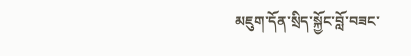མཇུག་དོན་སྲིད་སྐྱོང་བློ་བཟང་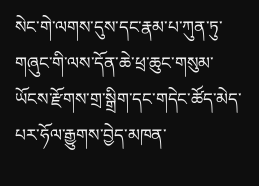སེང་གེ་ལགས་དུས་དང་རྣམ་པ་ཀུན་ཏུ་གཞུང་གི་ལས་དོན་ཆེ་ཕྲ་ཆུང་གསུམ་ཡོངས་རྫོགས་གྲ་སྒྲིག་དང་གདེང་ཚོད་མེད་པར་ཧོལ་རྒྱུགས་བྱེད་མཁན་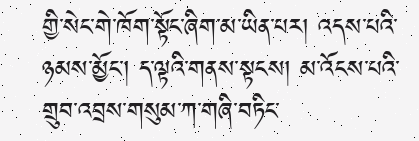གྱི་སེང་གེ་ཁོག་སྟོང་ཞིག་མ་ཡིན་པར། འདས་པའི་ཉམས་མྱོང་། ད་ལྟའི་གནས་སྟངས། མ་འོངས་པའི་གྲུབ་འབྲས་གསུམ་ཀ་གཞི་བཏིང་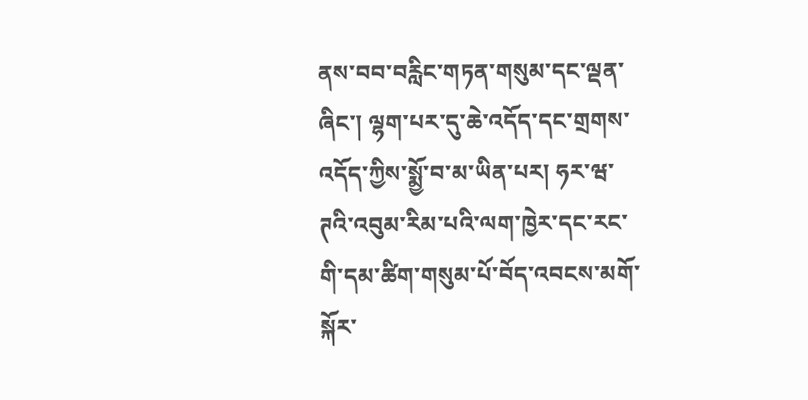ནས་བབ་བརླིང་གཏན་གསུམ་དང་ལྡན་ཞིང་། ལྷག་པར་དུ་ཆེ་འདོད་དང་གྲགས་འདོད་ཀྱིས་སྨྱོ་བ་མ་ཡིན་པར། ཧར་ཝ་ཊའི་འབུམ་རིམ་པའི་ལག་ཁྱེར་དང་རང་གི་དམ་ཚིག་གསུམ་པོ་བོད་འབངས་མགོ་སྐོར་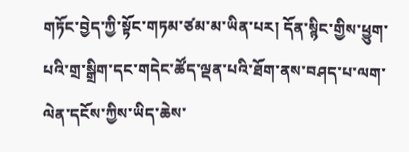གཏོང་བྱེད་ཀྱི་སྟོང་གཏམ་ཙམ་མ་ཡིན་པར། དོན་སྙིང་གྱིས་ཕྱུག་པའི་གྲ་སྒྲིག་དང་གདེང་ཚོད་ལྡན་པའི་ཐོག་ནས་བཤད་པ་ལག་ལེན་དངོས་ཀྱིས་ཡིད་ཆེས་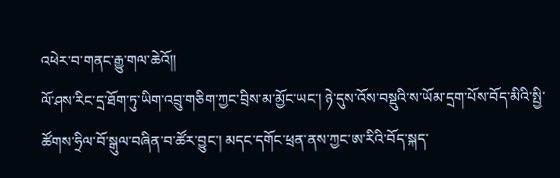འཕེར་བ་གནང་རྒྱུ་གལ་ཆེའོ།།
ལོ་ཤས་རིང་དྲ་ཐོག་ཏུ་ཡིག་འབྲུ་གཅིག་ཀྱང་བྲིས་མ་མྱོང་ཡང་། ཉེ་དུས་འོས་བསྡུའི་ས་ཡོམ་དྲག་པོས་བོད་མིའི་སྤྱི་ཚོགས་ཧྲིལ་བོ་སྒུལ་བཞིན་བ་ཚོར་བྱུང་། མདང་དགོང་ཕྲན་ནས་ཀྱང་ཨ་རིའི་བོད་སྐད་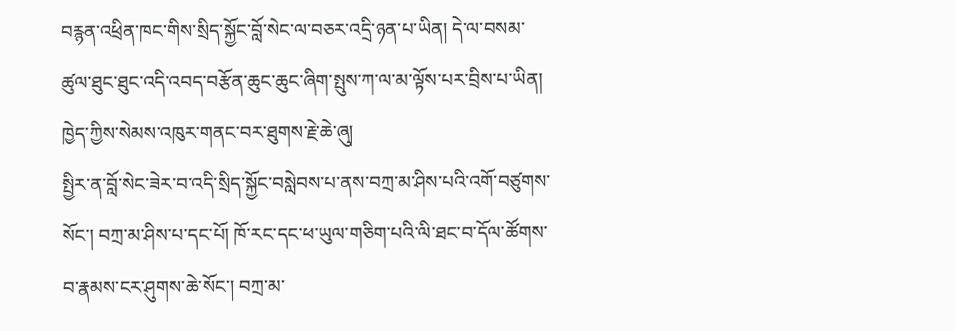བརྙན་འཕྲིན་ཁང་གིས་སྲིད་སྐྱོང་བློ་སེང་ལ་བཅར་འདྲི་ཉན་པ་ཡིན། དེ་ལ་བསམ་ཚུལ་ཐུང་ཐུང་འདི་འབད་བརྩོན་ཆུང་ཆུང་ཞིག་སྤུས་ཀ་ལ་མ་ལྟོས་པར་བྲིས་པ་ཡིན།
ཁྱེད་ཀྱིས་སེམས་འཁུར་གནང་བར་ཐུགས་རྗེ་ཆེ་ཞུ།
སྤྱིར་ན་བློ་སེང་ཟེར་བ་འདི་སྲིད་སྐྱོང་བསླེབས་པ་ནས་བཀྲ་མ་ཤིས་པའི་འགོ་བཙུགས་སོང་། བཀྲ་མ་ཤིས་པ་དང་པོ། ཁོ་རང་དང་ཕ་ཡུལ་གཅིག་པའི་ལི་ཐང་བ་དོལ་ཚོགས་བ་རྣམས་ངར་ཤུགས་ཆེ་སོང་། བཀྲ་མ་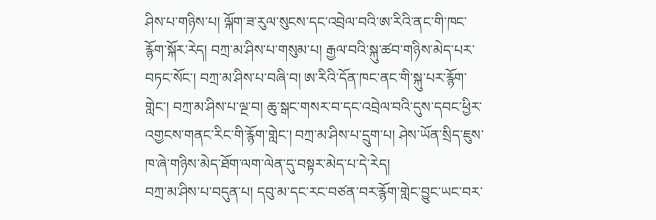ཤིས་པ་གཉིས་པ། ལྐོག་ཟ་རུལ་སུངས་དང་འབྲེལ་བའི་ཨ་རིའི་ནང་གི་ཁང་རྙོག་སྐོར་རེད། བཀྲ་མ་ཤིས་པ་གསུམ་པ། རྒྱལ་བའི་སྐུ་ཚབ་གཉིས་མེད་པར་བཏང་སོང་། བཀྲ་མ་ཤིས་པ་བཞི་བ། ཨ་རིའི་དོན་ཁང་ནང་གི་སྐུ་པར་རྙོག་གླེང་། བཀྲ་མ་ཤིས་པ་ལྔ་བ། ཆུ་སྒང་གསར་བ་དང་འབྲེལ་བའི་དུས་དབང་ཕྱིར་འགྱངས་གནང་རིང་གི་རྙོག་གླེང་། བཀྲ་མ་ཤིས་པ་དྲུག་པ། ཤེས་ཡོན་སྲིད་ཇུས་ཁ་ཞེ་གཉིས་མེད་ཐོག་ལག་ལེན་དུ་བསྟར་མེད་པ་དེ་རེད།
བཀྲ་མ་ཤིས་པ་བདུན་པ། དབུ་མ་དང་རང་བཙན་བར་རྙོག་གླེང་བྱུང་ཡང་བར་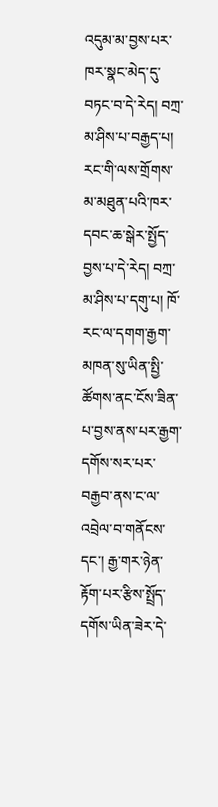འདུམ་མ་བྱས་པར་ཁར་སྣང་མེད་དུ་བཏང་བ་དེ་རེད། བཀྲ་མ་ཤིས་པ་བརྒྱད་པ། རང་གི་ལས་གྲོགས་མ་མཐུན་པའི་ཁར་དབང་ཆ་སྒེར་སྤྱོད་བྱས་པ་དེ་རེད། བཀྲ་མ་ཤིས་པ་དགུ་པ། ཁོ་རང་ལ་དགག་རྒྱག་མཁན་སུ་ཡིན་སྤྱི་ཚོགས་ནང་ངོས་ཟིན་པ་བྱས་ནས་པར་རྒྱག་དགོས་སར་པར་བརྒྱབ་ནས་ང་ལ་འབྲེལ་བ་གནོངས་དང་། རྒྱ་གར་ཉེན་རྟོག་པར་རྩིས་སྤྲོད་དགོས་ཡིན་ཟེར་དེ་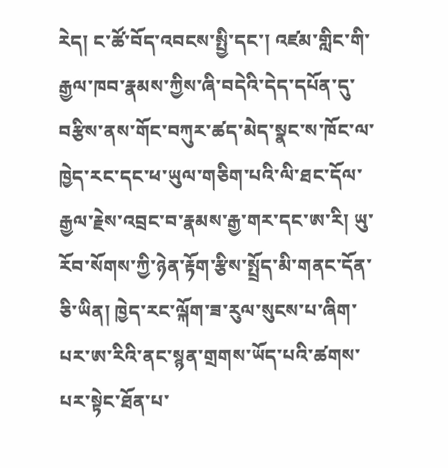རེད། ང་ཚོ་བོད་འབངས་སྤྱི་དང་། འཛམ་གླིང་གི་རྒྱལ་ཁབ་རྣམས་ཀྱིས་ཞི་བདེའི་དེད་དཔོན་དུ་བརྩིས་ནས་གོང་བཀུར་ཚད་མེད་སྣང་ས་ཁོང་ལ་ཁྱེད་རང་དང་ཕ་ཡུལ་གཅིག་པའི་ལི་ཐང་དོལ་རྒྱལ་རྗེས་འབྲང་བ་རྣམས་རྒྱ་གར་དང་ཨ་རི། ཡུ་རོབ་སོགས་ཀྱི་ཉེན་རྟོག་རྩིས་སྤྲོད་མི་གནང་དོན་ཅི་ཡིན། ཁྱེད་རང་ལྐོག་ཟ་རུལ་སུངས་པ་ཞིག་པར་ཨ་རིའི་ནང་སྙན་གྲགས་ཡོད་པའི་ཚགས་པར་སྟེང་ཐོན་པ་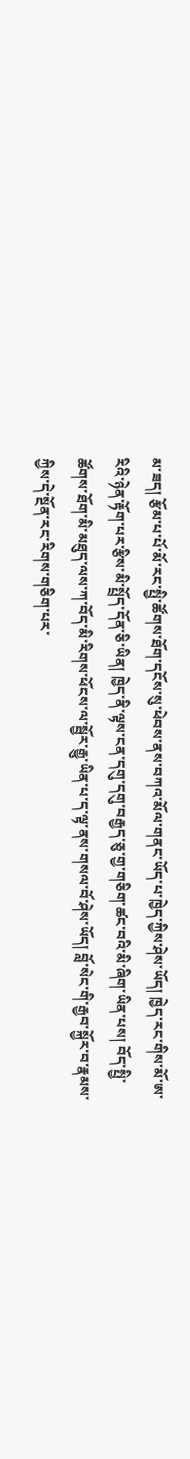མ་ཟད། རྩོམ་པ་པོ་མོ་རང་སྤྱི་ཚོགས་ཐོག་དངོས་སུ་ཕེབས་ནས་བཀའ་མོལ་གནང་ཡོད་པ་ཁྱེད་ཀྱིས་ཤེས་ཡོད། ཁྱེད་རང་གིས་མོ་ཨ་རིའི་ཉེན་རྟོག་པར་རྩིས་མི་སྤྲོད་དོན་ཅི་ཡིན། ཁྱེད་ནི་ལྟས་ངན་དགུ་དགུ་བརྒྱད་ཅུ་གྱ་གཅིག་ཚང་བའི་མི་ཞིག་ཡིན་པས། བོད་སྤྱི་ཚོགས་ཐོག་མི་མཐུད་ལས་ཀ་བོད་མི་རིགས་ཕོངས་ལ་སྦྱོར་རྒྱུ་ཡིན་པ་ད་ལྟ་ནས་གསལ་བོ་ཤེས་ཡོད། བློ་སེང་གི་རྒྱབ་སྐྱོར་བ་རྣམས་ཀྱིས་དེ་སྔོན་རང་རིགས་གཅིག་པར་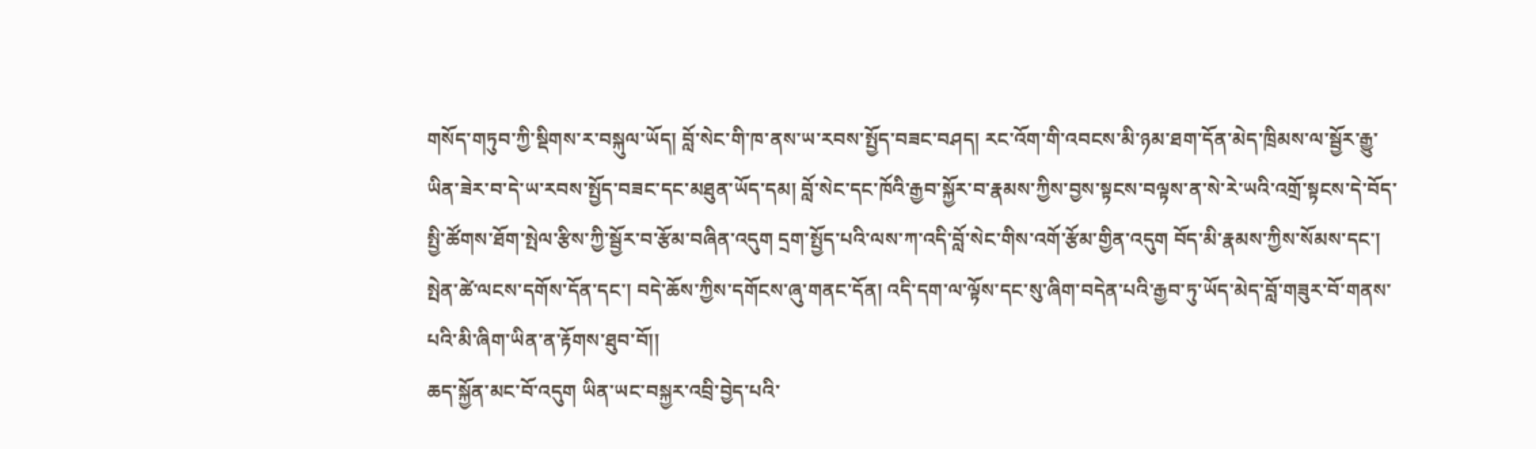གསོད་གཏུབ་ཀྱི་སྡིགས་ར་བསྐུལ་ཡོད། བློ་སེང་གི་ཁ་ནས་ཡ་རབས་སྤྱོད་བཟང་བཤད། རང་འོག་གི་འབངས་མི་ཉམ་ཐག་དོན་མེད་ཁྲིམས་ལ་སྦྱོར་རྒྱུ་ཡིན་ཟེར་བ་དེ་ཡ་རབས་སྤྱོད་བཟང་དང་མཐུན་ཡོད་དམ། བློ་སེང་དང་ཁོའི་རྒྱབ་སྐྱོར་བ་རྣམས་ཀྱིས་བྱས་སྟངས་བལྟས་ན་སེ་རེ་ཡའི་འགྲོ་སྟངས་དེ་བོད་སྤྱི་ཚོགས་ཐོག་སྤེལ་རྩིས་ཀྱི་སྦྱོར་བ་རྩོམ་བཞིན་འདུག དྲག་སྤྱོད་པའི་ལས་ཀ་འདི་བློ་སེང་གིས་འགོ་རྩོམ་གྱིན་འདུག བོད་མི་རྣམས་ཀྱིས་སོམས་དང་། སྤེན་ཚེ་ལངས་དགོས་དོན་དང་། བདེ་ཆོས་ཀྱིས་དགོངས་ཞུ་གནང་དོན། འདི་དག་ལ་ལྟོས་དང་སུ་ཞིག་བདེན་པའི་རྒྱབ་ཏུ་ཡོད་མེད་བློ་གཟུར་བོ་གནས་པའི་མི་ཞིག་ཡིན་ན་རྟོགས་ཐུབ་བོ།།
ཆད་སྐྱོན་མང་བོ་འདུག ཡིན་ཡང་བསྐྱར་འབྲི་བྱེད་པའི་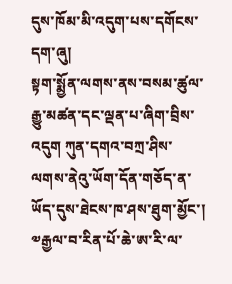དུས་ཁོམ་མི་འདུག་པས་དགོངས་དག་ཞུ།
སྟག་སྨྱོན་ལགས་ནས་བསམ་ཚུལ་རྒྱུ་མཚན་དང་ལྡན་པ་ཞིག་བྲིས་འདུག ཀུན་དགའ་བཀྲ་ཤིས་ལགས་ནེའུ་ཡོག་དོན་གཅོད་ན་ཡོད་དུས་ཐེངས་ཁ་ཤས་ཐུག་མྱོང་། ༧རྒྱལ་བ་རིན་པོ་ཆེ་ཨ་རི་ལ་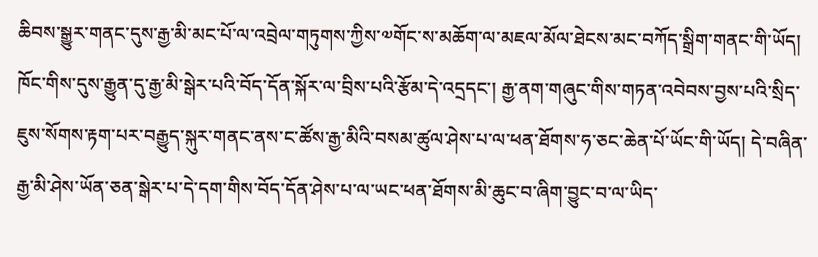ཆིབས་སྒྱུར་གནང་དུས་རྒྱ་མི་མང་པོ་ལ་འབྲེལ་གཏུགས་ཀྱིས་༧གོང་ས་མཆོག་ལ་མཇལ་མོལ་ཐེངས་མང་བཀོད་སྒྲིག་གནང་གི་ཡོད། ཁོང་གིས་དུས་རྒྱུན་དུ་རྒྱ་མི་སྒེར་པའི་བོད་དོན་སྐོར་ལ་བྲིས་པའི་རྩོམ་དེ་འདྲདང་། རྒྱ་ནག་གཞུང་གིས་གཏན་འབེབས་བྱས་པའི་སྲིད་ཇུས་སོགས་རྟག་པར་བརྒྱུད་སྐུར་གནང་ནས་ང་ཚོས་རྒྱ་མིའི་བསམ་ཚུལ་ཤེས་པ་ལ་ཕན་ཐོགས་ཧ་ཅང་ཆེན་པོ་ཡོང་གི་ཡོད། དེ་བཞིན་རྒྱ་མི་ཤེས་ཡོན་ཅན་སྒེར་པ་དེ་དག་གིས་བོད་དོན་ཤེས་པ་ལ་ཡང་ཕན་ཐོགས་མི་ཆུང་བ་ཞིག་བྱུང་བ་ལ་ཡིད་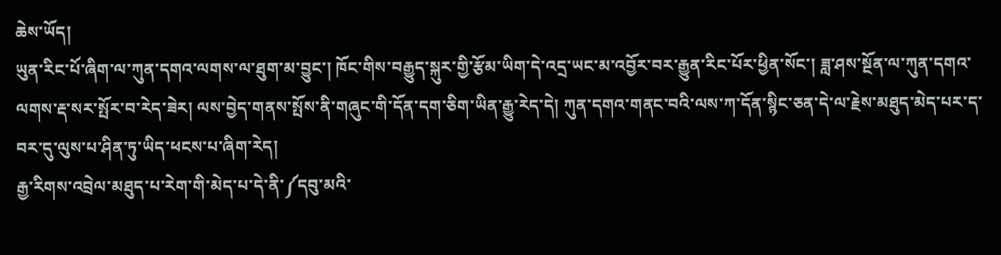ཆེས་ཡོད།
ཡུན་རིང་པོ་ཞིག་ལ་ཀུན་དགའ་ལགས་ལ་ཐུག་མ་བྱུང་། ཁོང་གིས་བརྒྱུད་སྐུར་གྱི་རྩོམ་ཡིག་དེ་འདྲ་ཡང་མ་འབྱོར་བར་རྒྱུན་རིང་པོར་ཕྱིན་སོང་། ཟླ་ཤས་སྔོན་ལ་ཀུན་དགའ་ལགས་རྡ་སར་སྤོར་བ་རེད་ཟེར། ལས་བྱེད་གནས་སྤོས་ནི་གཞུང་གི་དོན་དག་ཅིག་ཡིན་རྒྱུ་རེད་དེ། ཀུན་དགའ་གནང་བའི་ལས་ཀ་དོན་སྙིང་ཅན་དེ་ལ་རྗེས་མཐུད་མེད་པར་ད་བར་དུ་ལུས་པ་ཤིན་ཏུ་ཡིད་ཕངས་པ་ཞིག་རེད།
རྒྱ་རིགས་འབྲེལ་མཐུད་པ་རེག་གི་མེད་པ་དེ་ནི་༼དབུ་མའི་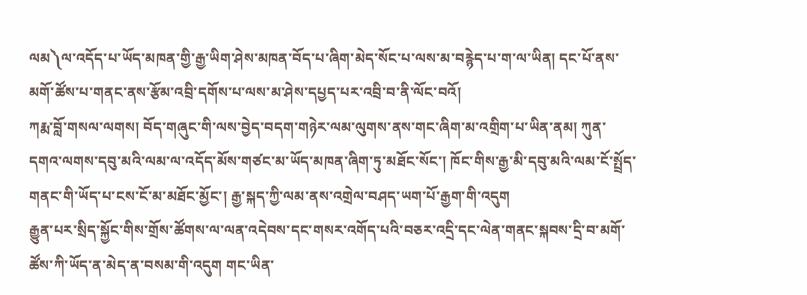ལམ༽ལ་འདོད་པ་ཡོད་མཁན་གྱི་རྒྱ་ཡིག་ཤེས་མཁན་བོད་པ་ཞིག་མེད་སོང་པ་ལས་མ་བརྙེད་པ་ག་ལ་ཡིན། དང་པོ་ནས་མགོ་ཚོས་པ་གནང་ནས་རྩོམ་འབྲི་དགོས་པ་ལས་མ་ཤེས་དཔྱད་པར་འབྲི་བ་ནི་ལོང་བའོ།
ཀརྨ་བློ་གསལ་ལགས། བོད་གཞུང་གི་ལས་བྱེད་བདག་གཉེར་ལམ་ལུགས་ནས་གང་ཞིག་མ་འགྲིག་པ་ཡིན་ནམ། ཀུན་དགའ་ལགས་དབུ་མའི་ལམ་ལ་འདོད་མོས་གཙང་མ་ཡོད་མཁན་ཞིག་ཏུ་མཐོང་སོང་། ཁོང་གིས་རྒྱ་མི་དབུ་མའི་ལམ་ངོ་སྤྲོད་གནང་གི་ཡོད་པ་ངས་ངོ་མ་མཐོང་མྱོང་། རྒྱ་སྐད་ཀྱི་ལམ་ནས་འགྲེལ་བཤད་ཡག་པོ་རྒྱག་གི་འདུག
རྒྱུན་པར་སྲིད་སྐྱོང་གིས་གྲོས་ཚོགས་ལ་ལན་འདེབས་དང་གསར་འགོད་པའི་བཅར་འདྲི་དང་ལེན་གནང་སྐབས་དྲི་བ་མགོ་ཚོས་ཀི་ཡོད་ན་མེད་ན་བསམ་གི་འདུག གང་ཡིན་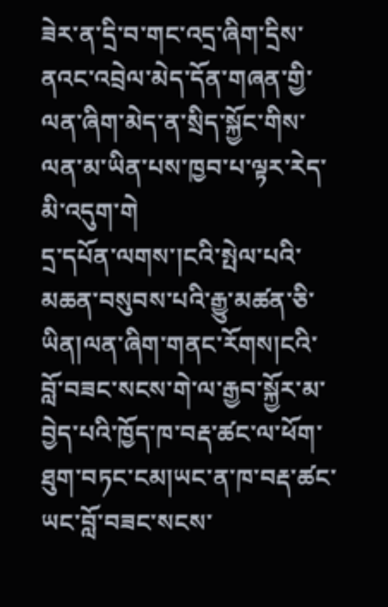ཟེར་ན་དྲི་བ་གང་འདྲ་ཞིག་དྲིས་ནའང་འབྲེལ་མེད་དོན་གཞན་གྱི་ལན་ཞིག་མེད་ན་སྲིད་སྐྱོང་གིས་ལན་མ་ཡིན་པས་ཁྱབ་པ་ལྟར་རེད་མི་འདུག་གེ
དྲ་དཔོན་ལགས་།ངའི་སྤེལ་པའི་མཆན་བསུབས་པའི་རྒྱུ་མཚན་ཅི་ཡིན།ལན་ཞིག་གནང་རོགས།ངའི་བློ་བཟང་སངས་གེ་ལ་རྒྱབ་སྐྱོར་མ་བྱེད་པའི་ཁྱོད་ཁ་བརྡ་ཚང་ལ་ཕོག་ཐུག་བཏང་ངམ།ཡང་ན་ཁ་བརྡ་ཚང་ཡང་བློ་བཟང་སངས་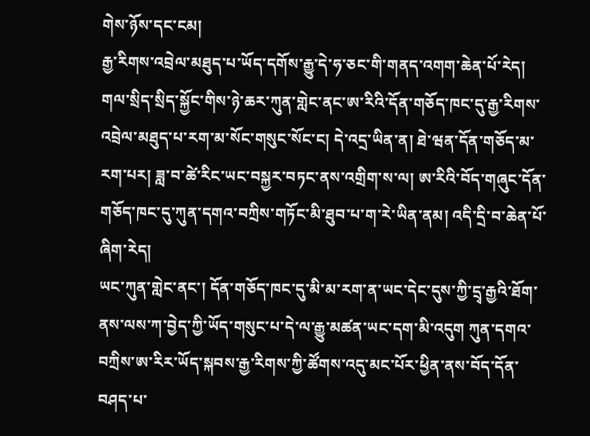གེས་ཉོས་དང་ངམ།
རྒྱ་རིགས་འབྲེལ་མཐུད་པ་ཡོད་དགོས་རྒྱུ་དེ་ཧ་ཅང་གི་གནད་འགག་ཆེན་པོ་རེད། གལ་སྲིད་སྲིད་སྐྱོང་གིས་ཉེ་ཆར་ཀུན་གླེང་ནང་ཨ་རིའི་དོན་གཅོད་ཁང་དུ་རྒྱ་རིགས་འབྲེལ་མཐུད་པ་རག་མ་སོང་གསུང་སོང་ང། དེ་འདྲ་ཡིན་ན། ཐེ་ཝན་དོན་གཅོད་མ་རག་པར། ཟླ་བ་ཚེ་རིང་ཡང་བསྐྱར་བཏང་ནས་འགྲིག་ས་ལ། ཨ་རིའི་བོད་གཞུང་དོན་གཅོད་ཁང་དུ་ཀུན་དགའ་བཀྲིས་གཏོང་མི་ཐུབ་པ་ག་རེ་ཡིན་ནམ། འདི་དྲི་བ་ཆེན་པོ་ཞིག་རེད།
ཡང་ཀུན་གླེང་ནང་། དོན་གཅོད་ཁང་དུ་མི་མ་རག་ན་ཡང་དེང་དུས་ཀྱི་དྲྭ་རྒྱའི་ཐོག་ནས་ལས་ཀ་བྱེད་ཀྱི་ཡོད་གསུང་པ་དེ་ལ་རྒྱུ་མཚན་ཡང་དག་མི་འདུག ཀུན་དགའ་བཀྲིས་ཨ་རིར་ཡོད་སྐབས་རྒྱ་རིགས་ཀྱི་ཚོགས་འདུ་མང་པོར་ཕྱིན་ནས་བོད་དོན་བཤད་པ་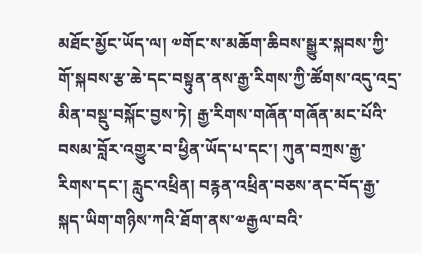མཐོང་མྱོང་ཡོད་ལ། ༧གོང་ས་མཆོག་ཆིབས་སྒྱུར་སྐབས་ཀྱི་གོ་སྐབས་རྩ་ཆེ་དང་བསྟུན་ནས་རྒྱ་རིགས་ཀྱི་ཚོགས་འདུ་འདྲ་མིན་བསྡུ་བསྐོང་བྱས་ཏེ། རྒྱ་རིགས་གཞོན་གཞོན་མང་པོའི་བསམ་བློར་འགྱུར་བ་ཕྱིན་ཡོད་པ་དང་། ཀུན་བཀྲས་རྒྱ་རིགས་དང་། རླུང་འཕྲིན། བརྙན་འཕྲིན་བཅས་ནང་བོད་རྒྱ་སྐད་ཡིག་གཉིས་ཀའི་ཐོག་ནས་༧རྒྱལ་བའི་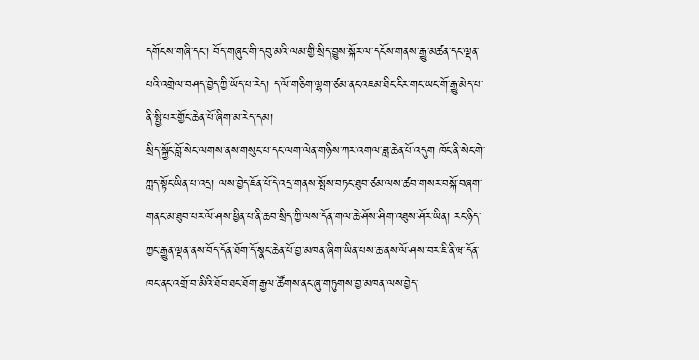དགོངས་གཞི་དང་། བོད་གཞུང་གི་དབུ་མའི་ལམ་གྱི་སྲིད་བྱུས་སྐོར་ལ་དངོས་གནས་རྒྱུ་མཚན་དང་ལྡན་པའི་འགྲེལ་བཤད་བྱེད་ཀྱི་ཡོད་པ་རེད། ད་ལོ་གཅིག་ལྷག་ཙམ་ནང་འཇམ་ཐིང་ངིར་གང་ཡང་གོ་རྒྱུ་མེད་པ་ནི་སྤྱི་པར་གྱོང་ཆེན་པོ་ཞིག་མ་རེད་དམ།
སྲིད་སྐྱོང་བློ་སེང་ལགས་ནས་གསུང་པ་དང་ལག་ལེན་གཉིས་ཀར་འགལ་ཟླ་ཆེན་པོ་འདུག ཁོང་ནི་སེང་གེ་ཀླད་སྟོང་ཡིན་པ་འདྲ། ལས་བྱེད་ཇོན་པོ་དེ་འདྲ་གནས་སྤོས་བཏང་ཐུབ་ཙམ་ལས་ཚབ་གསར་བསྐོ་བཞག་གནང་མ་ཐུབ་པར་ལོ་ཤས་ཕྱིན་པ་ནི་ཆབ་སྲིད་ཀྱི་ལས་དོན་གལ་ཆེ་ཤོས་ཤིག་འཐུས་ཤོར་ཡིན། རང་ཉིད་ཀྱང་རྒྱུན་ལྡན་ནས་བོད་དོན་ཐོག་དོ་སྣང་ཆེན་པོ་བྱ་མཁན་ཞིག་ཡིན་པས་ཆ་ནས་ལོ་ཤས་བར་ཇི་ནི་ཝ་དོན་ཁང་ནང་འགྲོ་བ་མིའི་ཐོབ་ཐང་ཐོག་རྒྱལ་ཚོགས་ནང་ཞུ་གཏུགས་བྱ་མཁན་ལས་བྱེད་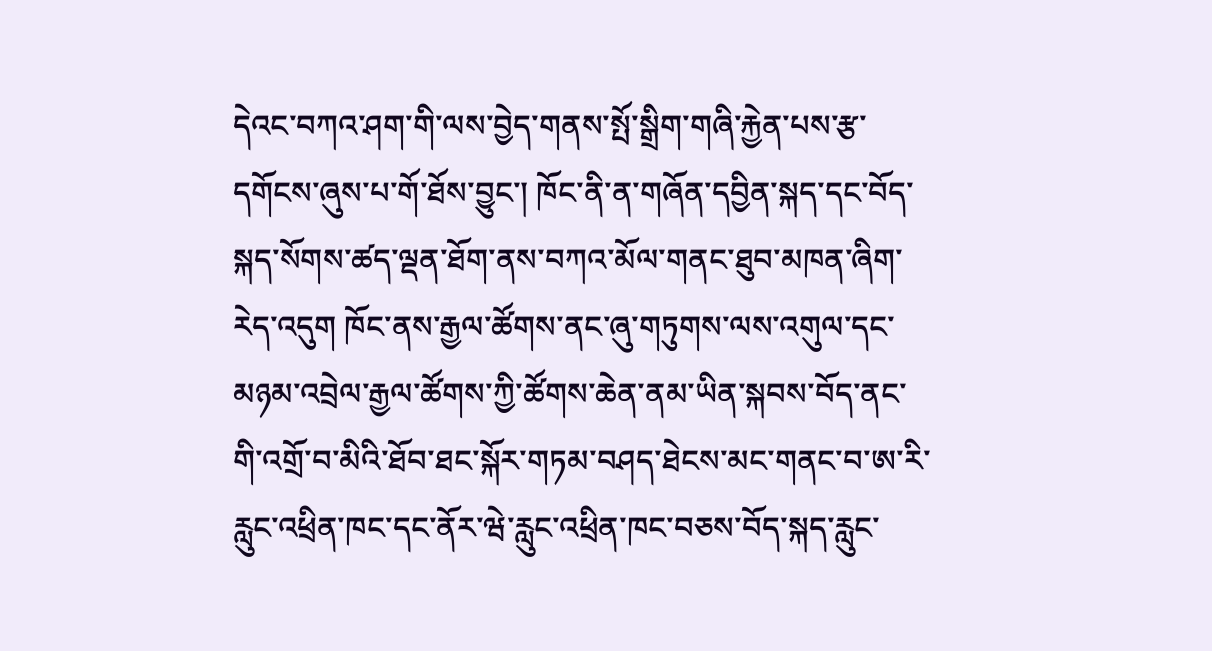དེའང་བཀའ་ཤག་གི་ལས་བྱེད་གནས་སྤོ་སྒྲིག་གཞི་རྐྱེན་པས་རྩ་དགོངས་ཞུས་པ་གོ་ཐོས་བྱུང་། ཁོང་ནི་ན་གཞོན་དབྱིན་སྐད་དང་བོད་སྐད་སོགས་ཚད་ལྡན་ཐོག་ནས་བཀའ་མོལ་གནང་ཐུབ་མཁན་ཞིག་རེད་འདུག ཁོང་ནས་རྒྱལ་ཚོགས་ནང་ཞུ་གཏུགས་ལས་འགུལ་དང་མཉམ་འབྲེལ་རྒྱལ་ཚོགས་ཀྱི་ཚོགས་ཆེན་ནམ་ཡིན་སྐབས་བོད་ནང་གི་འགྲོ་བ་མིའི་ཐོབ་ཐང་སྐོར་གཏམ་བཤད་ཐེངས་མང་གནང་བ་ཨ་རི་རླུང་འཕྲིན་ཁང་དང་ནོར་ཝེ་རླུང་འཕྲིན་ཁང་བཅས་བོད་སྐད་རླུང་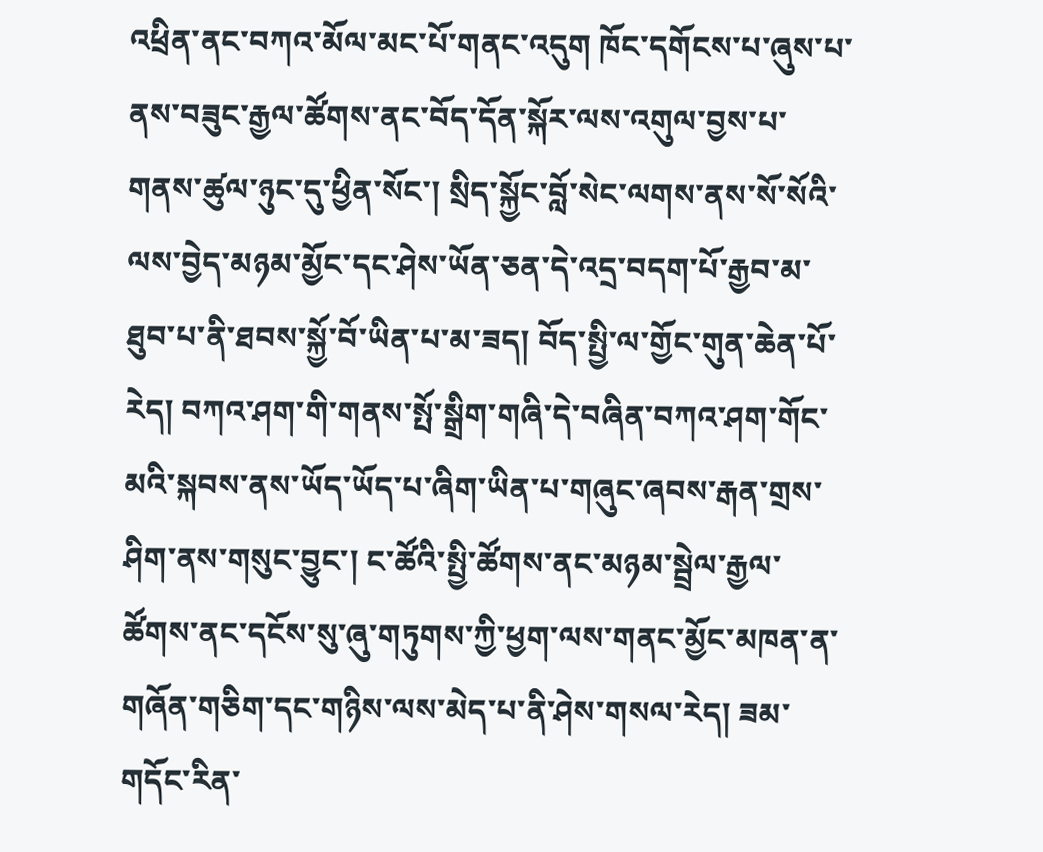འཕྲིན་ནང་བཀའ་མོལ་མང་པོ་གནང་འདུག ཁོང་དགོངས་པ་ཞུས་པ་ནས་བཟུང་རྒྱལ་ཚོགས་ནང་བོད་དོན་སྐོར་ལས་འགུལ་བྱས་པ་གནས་ཚུལ་ཉུང་དུ་ཕྱིན་སོང་། སྲིད་སྐྱོང་བློ་སེང་ལགས་ནས་སོ་སོའི་ལས་བྱེད་མཉམ་མྱོང་དང་ཤེས་ཡོན་ཅན་དེ་འདྲ་བདག་པོ་རྒྱབ་མ་ཐུབ་པ་ནི་ཐབས་སྐྱོ་བོ་ཡིན་པ་མ་ཟད། བོད་སྤྱི་ལ་གྱོང་གུན་ཆེན་པོ་རེད། བཀའ་ཤག་གི་གནས་སྤོ་སྒྲིག་གཞི་དེ་བཞིན་བཀའ་ཤག་གོང་མའི་སྐབས་ནས་ཡོད་ཡོད་པ་ཞིག་ཡིན་པ་གཞུང་ཞབས་རྒན་གྲས་ཤིག་ནས་གསུང་བྱུང་། ང་ཚོའི་སྤྱི་ཚོགས་ནང་མཉམ་སྦྲེལ་རྒྱལ་ཚོགས་ནང་དངོས་སུ་ཞུ་གཏུགས་ཀྱི་ཕྱག་ལས་གནང་མྱོང་མཁན་ན་གཞོན་གཅིག་དང་གཉིས་ལས་མེད་པ་ནི་ཤེས་གསལ་རེད། ཟམ་གདོང་རིན་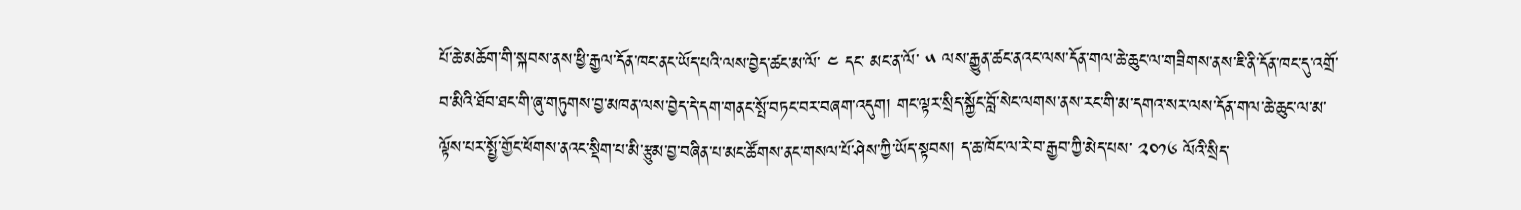པོ་ཆེ་མཆོག་གི་སྐབས་ནས་ཕྱི་རྒྱལ་དོན་ཁང་ནང་ཡོད་པའི་ལས་བྱེད་ཚང་མ་ལོ་ ༤ དང་ མང་ན་ལོ་ ༥ ལས་རྒྱུན་ཚང་ནའང་ལས་དོན་གལ་ཆེ་ཆུང་ལ་གཟིགས་ནས་ཇི་ནི་དོན་ཁང་དུ་འགྲོ་བ་མིའི་ཐོབ་ཐང་གི་ཞུ་གཏུགས་བྱ་མཁན་ལས་བྱེད་དེ་དག་གནང་སྤོ་བཏང་བར་བཞག་འདུག། གང་ལྟར་སྲིད་སྐྱོང་བློ་སེང་ལགས་ནས་རང་གི་མ་དགའ་སར་ལས་དོན་གལ་ཆེ་ཆུང་ལ་མ་ལྟོས་པར་སྤྱོ་གྱོང་ཕོགས་ནའང་སྡིག་པ་མི་རྩུམ་བྱ་བཞིན་པ་མང་ཚོགས་ནང་གསལ་པོ་ཤེས་ཀྱི་ཡོད་སྟབས། ད་ཆ་ཁོང་ལ་རེ་བ་རྒྱབ་ཀྱི་མེད་པས་ ༢༠༡༦ ལོའི་སྲིད་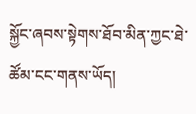སྐྱོང་ཞབས་སྟེགས་ཐོབ་མིན་ཀྱང་ཐེ་ཚོམ་ངང་གནས་ཡོད།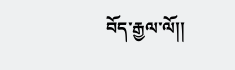བོད་རྒྱལ་ལོ།།